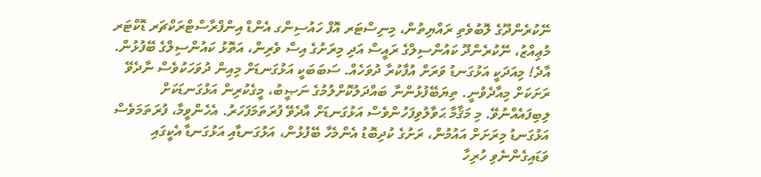ނޭކުރެންދޫގެ ލޮބުވެތި ރައްޔިތުން، މިނިސްޓަރ އޮފް ހައުސިންގ އެންޑް އިންފްރާސްޓްރަކްޗަރ ޑޮކްޓަރ މުޢިއްޒު، ނޭކުރެންދޫ ކައުންސިލްގެ ރައީސް އަދި މިރަށުގެ އިސް ވެރިން، އަތޮޅު ކައުންސިލްގެ ބޭފުޅުން.
އާދެ! މިއަދަކީ އަޅުގަނޑު ވަރަށް އުފާކުރާ ދުވަހެއް. ސަބަބަކީ އަޅުގަނޑަށް މިއިން ދުވަހަކުވެސް ނާދެވޭ ރަށަކަށް މިއާދެވުނީ. ތިޔަބޭފުޅުންނާ ބައްދަލުކޮށްލުމުގެ ނަޞީބު، މީގެކުރިން އަޅުގަނޑަކަށް ލިބިފައެއްނުވޭ. މި މަޤާމާ ޙަވާލުވިފަހުންވެސް އަޅުގަނޑަށް އާދެވޭ ފުރަތަމަފަހަރު. އެހެންވީމާ، ފުރަތަމަވެސް އަޅުގަނޑު މިރަށަށް އައުމުން، ރަށުގެ ކުދިބޮޑު އެންމެހާ ބޭފުޅުން، އަޅުގަނޑާއި އަޅުގަނޑާ އެކީގައި ވަޑައިގެންނެވި ހުރިހާ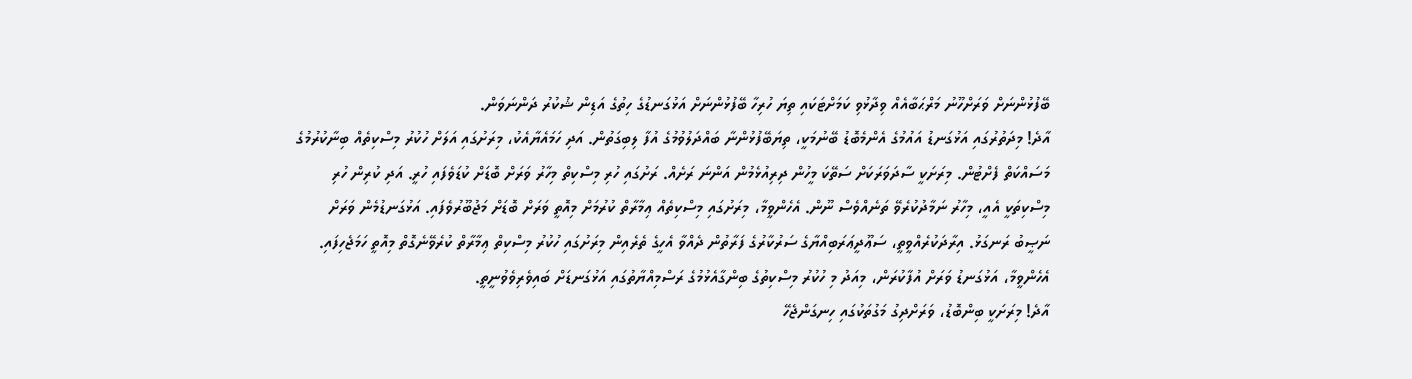ބޭފުޅުންނަށް ވަރަށްހޫނު މަރްޙަބާއެއް ވިދާޅުވި ކަމަށްޓަކައި ތިޔަ ހުރިހާ ބޭފުޅުންނަށް އަޅުގަނޑުގެ ހިތުގެ އަޑިން ޝުކުރު ދަންނަވަން.
އާދެ! މިދަތުރުގައި އަޅުގަނޑު އައުމުގެ އެންމެބޮޑު ބޭނުމަކީ، ތިޔަބޭފުޅުންނާ ބައްދަލުވުމުގެ އުފާ ލިބިގަތުން. އަދި ހަމައެޔާއެކު، މިރަށުގައި އަލަށް ހުކުރު މިސްކިތެއް ބިނާކުރުމުގެ މަސައްކަތް ފެށްޓުން. މިރަށަކީ ސާދަވަރަކަށް ސަތޭކަ މީހުން ދިރިއުޅެމުން އަންނަ ރަށެއް. ރަށުގައި ހުރި މިސްކިތް މިހާރު ވަރަށް ބޮޑަށް ކުޑަވެފައި ހުރީ. އަދި ކުރިން ހުރި މިސްކިތަކީ އެއީ، މިހާރު ނަމާދުކުރެވޭ ތަނެއްވެސް ނޫން. އެހެންވީމާ، މިރަށުގައި މިސްކިތެއް ޢިމާރާތް ކުރުމަށް މިއޮތީ ވަރަށް ބޮޑަށް މަޖުބޫރުވެފައި. އަޅުގަނޑުމެން ވަރަށް ނަޞީބު ރަނގަޅު. އިރާދަކުރެއްވީތީ، ސަޢޫދީޢަރަބިއްޔާގެ ސަރުކާރުގެ ފަރާތުން ދެއްވާ އެހީގެ ތެރެއިން މިރަށުގައި ހުކުރު މިސްކިތް ޢިމާރާތް ކުރެވޭނެގޮތް މިއޮތީ ހަމަޖެހިފައި. އެހެންވީމާ، އަޅުގަނޑު ވަރަށް އުފާކުރަން، މިއަދު މި ހުކުރު މިސްކިތުގެ ބިންގާއެޅުމުގެ ރަސްމިއްޔާތުގައި އަޅުގަނޑަށް ބައިވެރިވެވުނީތީ.
އާދެ! މިރަށަކީ ބިންބޮޑު، ވަރަށްދިގު މަގުތަކުގައި ހިނގަންޖެހޭ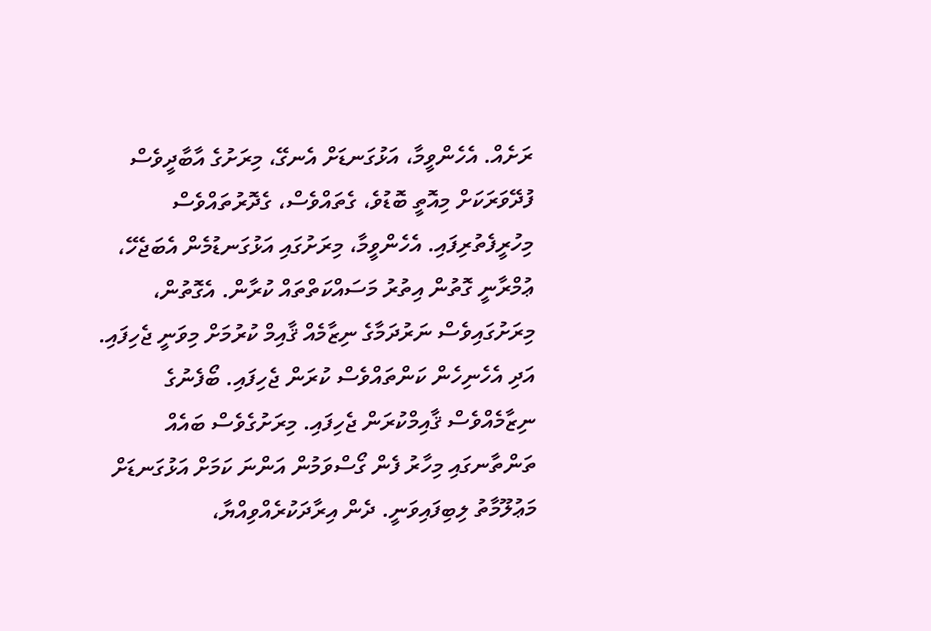ރަށެއް. އެހެންވީމާ، އަޅުގަނޑަށް އެނގޭ، މިރަށުގެ އާބާދީވެސް ފުދޭވަރަކަށް މިއޮތީ ބޮޑުވެ، ގެތައްވެސް، ގެދޮރުތައްވެސް މިހުރީފެތުރިފައި. އެހެންވީމާ، މިރަށުގައި އަޅުގަނޑުމެން އެބަޖެހޭ، ޢުމްރާނީ ގޮތުން އިތުރު މަސައްކަތްތައް ކުރާން. އެގޮތުން، މިރަށުގައިވެސް ނަރުދަމާގެ ނިޒާމެއް ޤާއިމް ކުރުމަށް މިވަނީ ޖެހިފައި. އަދި އެހެނިހެން ކަންތައްވެސް ކުރަން ޖެހިފައި. ބޯފެނުގެ ނިޒާމެއްވެސް ޤާއިމްކުރަން ޖެހިފައި. މިރަށުގެވެސް ބައެއް ތަންތާނގައި މިހާރު ފެން ގޯސްވަމުން އަންނަ ކަމަށް އަޅުގަނޑަށް މަޢުލޫމާތު ލިބިފައިވަނީ. ދެން އިރާދަކުރެއްވިއްޔާ،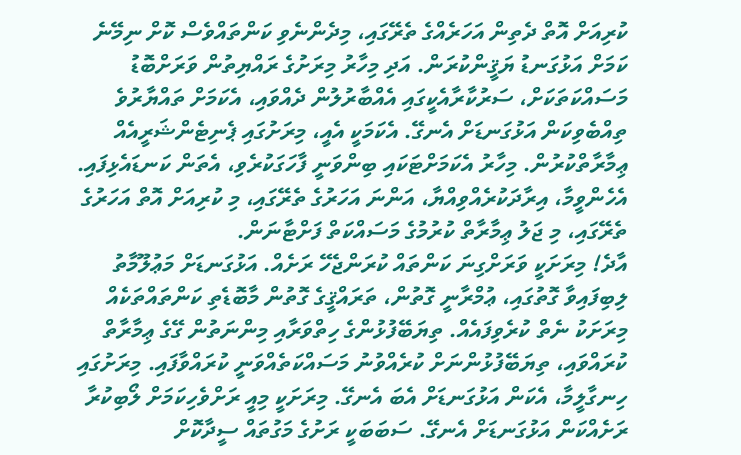ކުރިއަށް އޮތް ދެތިން އަހަރެއްގެ ތެރޭގައި، މިދެންނެވި ކަންތައްވެސް ކޮށް ނިމޭނެ ކަމަށް އަޅުގަނޑު ޔަޤީންކުރަން. އަދި މިހާރު މިރަށުގެ ރައްޔިތުން ވަރަށްބޮޑު މަސައްކަތަކަށް، ސަރުކާރާއެކީގައި އެއްބާރުލުން ދެއްވައި، އެކަމަށް ތައްޔާރުވެ ތިއްބެވިކަން އަޅުގަނޑަށް އެނގޭ. އެކަމަކީ އެއީ، މިރަށުގައި ޕެނިޓެންޝަރީއެއް ޢިމާރާތްކުރުން. މިހާރު އެކަމަށްޓަކައި ބިންވަނީ ފާހަގަކުރެވި، އެތަން ކަނޑައެޅިފައި. އެހެންވީމާ، އިރާދަކުރެއްވިއްޔާ، އަންނަ އަހަރުގެ ތެރޭގައި، މި ކުރިއަށް އޮތް އަހަރުގެ ތެރޭގައި، މި ޖަލު ޢިމާރާތް ކުރުމުގެ މަސައްކަތް ފަށްޓާނަން.
އާދެ! މިރަށަކީ ވަރަށްގިނަ ކަންތައް ކުރަންޖެހޭ ރަށެއް. އަޅުގަނޑަށް މަޢުލޫމާތު ލިބިފައިވާ ގޮތުގައި، ޢުމްރާނީ ގޮތުން، ތަރައްޤީގެ ގޮތުން މާބޮޑެތި ކަންތައްތަކެއް މިރަށަކު ނެތް ކުރެވިފައެއް. ތިޔަބޭފުޅުންގެ ހިތްވަރާއި މިންނަތުން ގޭގެ ޢިމާރާތް ކުރައްވައި، ތިޔަބޭފުޅުންނަށް ކުރެއްވުނު މަސައްކަތެއްވަނީ ކުރައްވާފައި. މިރަށުގައި ހިނގާލީމާ، އެކަން އަޅުގަނޑަށް އެބަ އެނގޭ. މިރަށަކީ މިއީ ރަށްވެހިކަމަށް ލޯބިކުރާ ރަށެއްކަން އަޅުގަނޑަށް އެނގޭ. ސަބަބަކީ ރަށުގެ މަގުތައް ސީދާކޮށް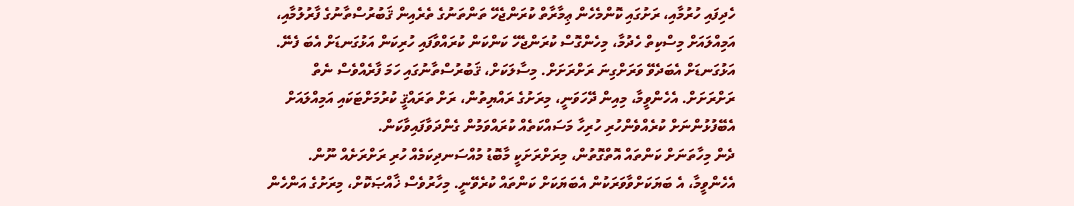ހެދިފައި ހުރުމާއި، ރަށުގައި ކޮންމެހެން ޢިމާރާތް ކުރަންޖެހޭ ތަންތަނުގެ ތެރެއިން ޤަބުރުސްތާނުގެ ފާރުލުމާއި، އަމިއްލައަށް މިސްކިތް ހެދުމާ، މިހެންގޮސް ކުރަންޖެހޭ ކަންކަން ކުރައްވާފައި ހުރިކަން އަޅުގަނޑަށް އެބަ ފެނޭ. އަޅުގަނޑަށް އެބަދެވޭ ވަރަށްގިނަ ރަށްރަށަށް. މިސާލަކަށް، ޤަބުރުސްތާނުގައި ހަމަ ފާރެއްވެސް ނެތް ރަށްރަށަށް. އެހެންވީމާ، މިއިން ދޭހަވަނީ، މިރަށުގެ ރައްޔިތުން، ރަށް ތަރައްޤީ ކުރުމަށްޓަކައި އަމިއްލައަށް އެބޭފުޅުންނަށް ކުރެއްވެންހުރި ހުރިހާ މަސައްކަތެއް ކުރައްވަމުން ގެންދަވާފައިވާކަން.
ދެން މިހާތަނަށް ކަންތައް އޮތްގޮތުން، މިރަށްރަށަކީ މާބޮޑު މުއްސަނދިކަމެއް ހުރި ރަށްރަށެއް ނޫން. އެހެންވީމާ، އެ ބަޔަކަށްވާވަރަކުން އެބަޔަކަށް ކަންތައް ކުރެވޭނީ. މިހާރުވެސް ޚާއްޞަކޮށް، މިރަށުގެ އަންހެން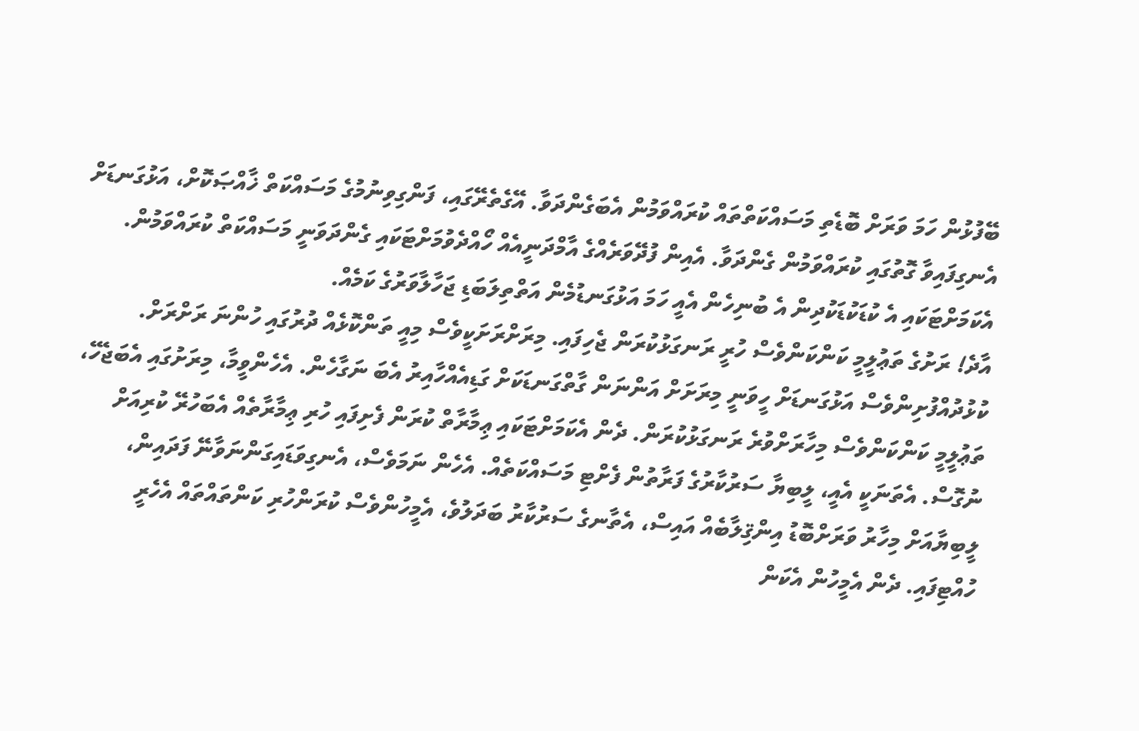ބޭފުޅުން ހަމަ ވަރަށް ބޮޑެތި މަސައްކަތްތައް ކުރައްވަމުން އެބަގެންދަވާ. އޭގެތެރޭގައި، ފަންގިވިނުމުގެ މަސައްކަތް ޚާއްޞަކޮށް، އަޅުގަނޑަށް އެނގިފައިވާ ގޮތުގައި ކުރައްވަމުން ގެންދަވާ. އެއިން ފުދޭވަރެއްގެ އާމްދަނީއެއް ހޯއްދެވުމަށްޓަކައި ގެންދަވަނީ މަސައްކަތް ކުރައްވަމުން. އެކަމަށްޓަކައި އެ ކުޑަކުޑަކުދިން އެ ބުނިހެން އެއީ ހަމަ އަޅުގަނޑުމެން އަތްތިލަބަޑި ޖަހާލާވަރުގެ ކަމެއް.
އާދެ! ރަށުގެ ތަޢުލީމީ ކަންކަންވެސް ހުރީ ރަނގަޅުކުރަން ޖެހިފައި. މިރަށްރަށަކީވެސް މިއީ ތަންކޮޅެއް ދުރުގައި ހުންނަ ރަށްރަށް. ކުޅުދުއްފުށިންވެސް އަޅުގަނޑަށް ހީވަނީ މިރަށަށް އަންނަން ގާތްގަނޑަކަށް ގަޑިއެއްހާއިރު އެބަ ނަގާހެން. އެހެންވީމާ، މިރަށުގައި އެބަޖެހޭ، ތަޢުލީމީ ކަންކަންވެސް މިހާރަށްވުރެ ރަނގަޅުކުރަން. ދެން އެކަމަށްޓަކައި ޢިމާރާތް ކުރަން ފެށިފައި ހުރި ޢިމާރާތެއް އެބަހުރޭ ކުރިއަށް ނުގޮސް. އެތަނަކީ އެއީ، ލީބިޔާ ސަރުކާރުގެ ފަރާތުން ފެށްޓި މަސައްކަތެއް. އެހެން ނަމަވެސް، އެނގިވަޑައިގަންނަވާނޭ ފަދައިން، ލީބިޔާއަށް މިހާރު ވަރަށްބޮޑު އިންޤިލާބެއް އައިސް، އެތާނގެ ސަރުކާރު ބަދަލުވެ، އެމީހުންވެސް ކުރަންހުރި ކަންތައްތައް އެހެރީ ހުއްޓިފައި. ދެން އެމީހުން އެކަން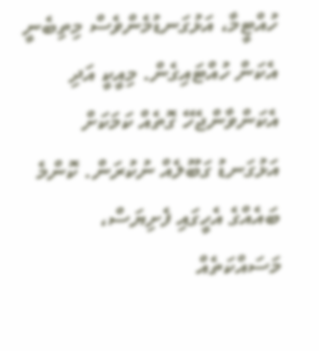ހުއްޓީމާ، އަޅުގަނޑުމެންވެސް މިތިބެނީ އެކަން ހުއްޓައިގެން. މިއީކީ އަދި އެކަންވާންޖެހޭ ގޮތެއް ކަމަކަށް އަޅުގަނޑު ގަބޫލެއް ނުކުރަން. ކޮންމެ ބައެއްގެ އެހީގައި ފެށިޔަސް، މަސައްކަތެއް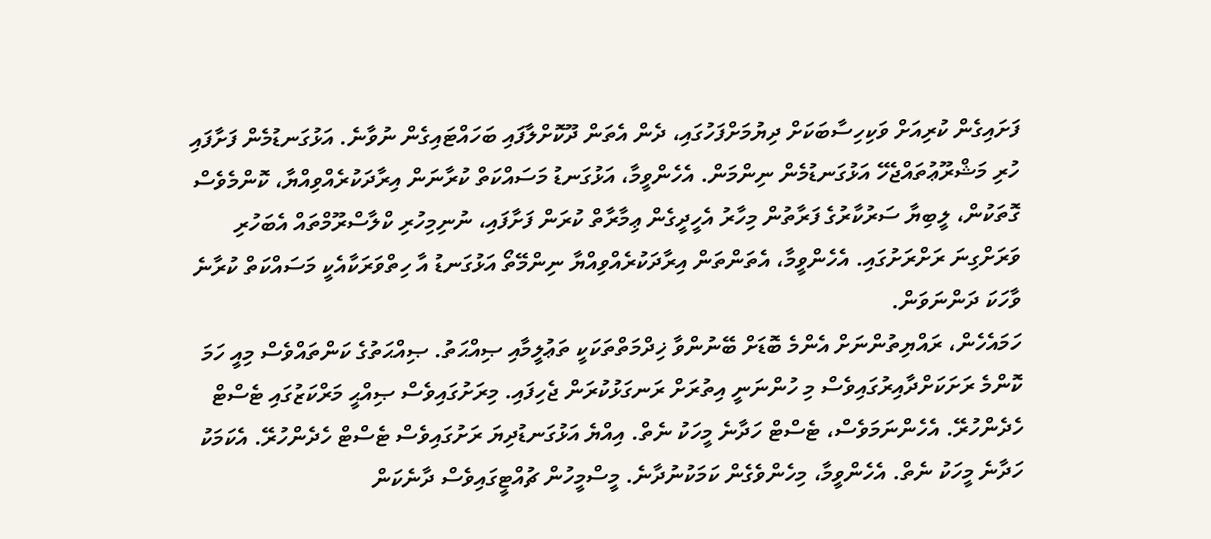ފަށައިގެން ކުރިއަށް ވަކިހިސާބަކަށް ދިޔުމަށްފަހުގައި، ދެން އެތަން ދޫކޮށްލާފައި ބަހައްޓައިގެން ނުވާނެ. އަޅުގަނޑުމެން ފަށާފައި ހުރި މަޝްރޫޢުތައްޖެހޭ އަޅުގަނޑުމެން ނިންމަން. އެހެންވީމާ، އަޅުގަނޑު މަސައްކަތް ކުރާނަން އިރާދަކުރެއްވިއްޔާ، ކޮންމެވެސް ގޮތަކުން، ލީބިޔާ ސަރުކާރުގެ ފަރާތުން މިހާރު އެހީދީގެން ޢިމާރާތް ކުރަން ފަށާފައި، ނުނިމިހުރި ކްލާސްރޫމްތައް އެބަހުރި ވަރަށްގިނަ ރަށްރަށުގައި. އެހެންވީމާ، އެތަންތަން އިރާދަކުރެއްވިއްޔާ ނިންމޭތޯ އަޅުގަނޑު އާ ހިތްވަރަކާއެކީ މަސައްކަތް ކުރާނެ ވާހަކަ ދަންނަވަން.
ހަމައެހެން، ރައްޔިތުންނަށް އެންމެ ބޮޑަށް ބޭނުންވާ ޚިދްމަތްތަކަކީ ތަޢުލީމާއި ޞިއްޙަތު. ޞިއްޙަތުގެ ކަންތައްވެސް މިއީ ހަމަ ކޮންމެ ރަށަކަށްދާއިރުގައިވެސް މި ހުންނަނީ އިތުރަށް ރަނގަޅުކުރަން ޖެހިފައި. މިރަށުގައިވެސް ޞިއްޙީ މަރްކަޒުގައި ޓެސްޓް ހެދެންހުރޭ. އެހެންނަމަވެސް، ޓެސްޓް ހަދާނެ މީހަކު ނެތް. އިއްޔެ އަޅުގަނޑުދިޔަ ރަށުގައިވެސް ޓެސްޓް ހެދެންހުރޭ. އެކަމަކު ހަދާނެ މީހަކު ނެތް. އެހެންވީމާ، މިހެންވެގެން ކަމަކުނުދާނެ. މީސްމީހުން ޗުއްޓީގައިވެސް ދާނެކަން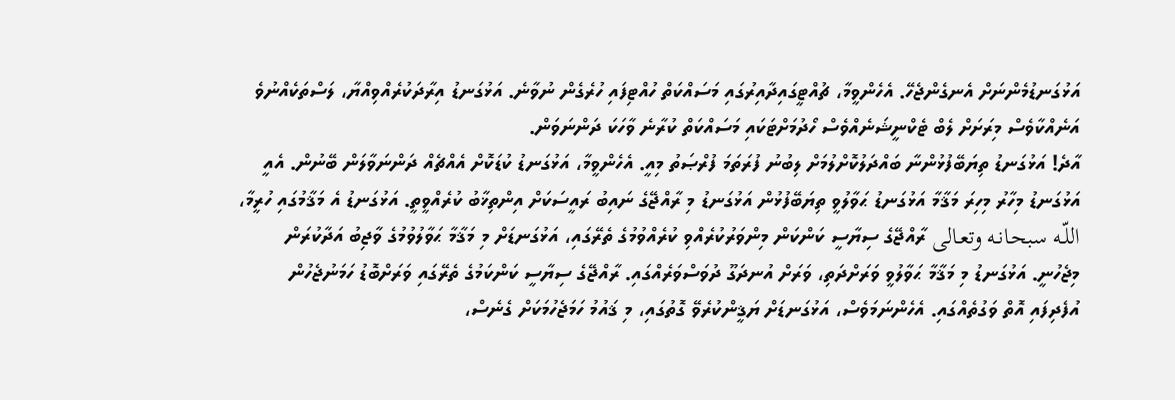އަޅުގަނޑުމެންނަށް އެނގެންޖެހޭ. އެހެންވީމާ، ޗުއްޓީގައިދާއިރުގައި މަސައްކަތް ހުއްޓިފައި ހުރެގެން ނުވާނެ. އަޅުގަނޑު އިރާދަކުރެއްވިއްޔާ، ލަސްތަކެއްނުވެ އަނެއްކާވެސް މިރަށަށް ލެބް ޓެކްނީޝަނެއްވެސް ހޯދުމަށްޓަކައި މަސައްކަތް ކުރާނެ ވާހަކަ ދަންނަވަން.
އާދެ! އަޅުގަނޑު ތިޔަބޭފުޅުންނާ ބައްދަލުކޮށްލުމަށް ލިބުނު ފުރަތަމަ ފުރްޞަތު މިއީ. އެހެންވީމާ، އަޅުގަނޑު ކުޑަކޮށް އެއްޗެއް ދަންނަވާލަން ބޭނުން. އެއީ އަޅުގަނޑު މިހާރު މިހިރަ މަޤާމާ އަޅުގަނޑު ޙަވާލުވީ ތިޔަބޭފުޅުން އަޅުގަނޑު މި ރާއްޖޭގެ ނައިބު ރައީސަކަށް އިންތިޚާބު ކުރެއްވީތީ. އަޅުގަނޑު އެ މަޤާމުގައި ހުރީމާ، اللّـه سبحـانـه وتعـالى ރާއްޖޭގެ ސިޔާސީ ކަންކަން މިންވަރުކުރެއްވި ކުރެއްވުމުގެ ތެރޭގައި، އަޅުގަނޑަށް މި މަޤާމާ ޙަވާލުވުމުގެ ވާޖިބު އަދާކުރަން މިޖެހުނީ. އަޅުގަނޑު މި މަޤާމާ ޙަވާލުވީ ވަރަށްދަތި، ވަރަށް އުނދަގޫ ދުވަސްވަރެއްގައި. ރާއްޖޭގެ ސިޔާސީ ކަންކަމުގެ ތެރޭގައި ވަރަށްބޮޑު ހަމަނުޖެހުން އުފެދިފައި އޮތް ވަގުތެއްގައި. އެހެންނަމަވެސް، އަޅުގަނޑަށް ޔަޤީންކުރެވޭ ގޮތުގައި، މި ޤައުމު ހަމަޖެހުމަކަށް ގެނެސް،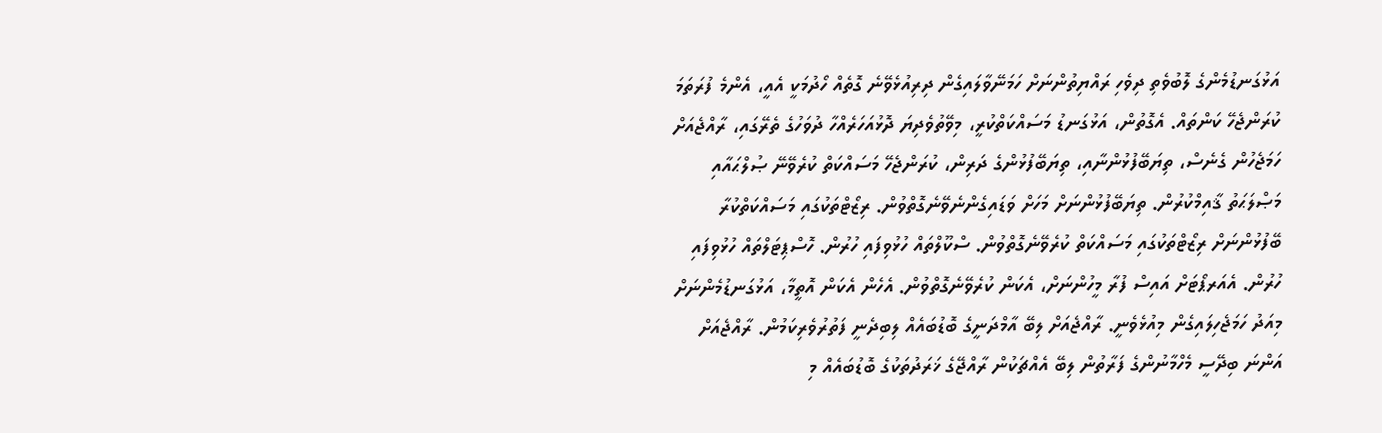އަޅުގަނޑުމެންގެ ލޮބުވެތި ދިވެހި ރައްޔިތުންނަށް ހަމަނޭވާލައިގެން ދިރިއުޅެވޭނެ ގޮތެއް ހޯދުމަކީ އެއީ، އެންމެ ފުރަތަމަ ކުރަންޖެހޭ ކަންތައް. އެގޮތުން، އަޅުގަނޑު މަސައްކަތްކުރީ، މިވޭތުވެދިޔަ ދޮޅުއަހަރެއްހާ ދުވަހުގެ ތެރޭގައި، ރާއްޖެއަށް ހަމަޖެހުން ގެނެސް، ތިޔަބޭފުޅުންނާއި، ތިޔަބޭފުޅުންގެ ދަރިން، ކުރަންޖެހޭ މަސައްކަތް ކުރެވޭނޭ ޞުލްޙައާއި މަޞްލަޙަތު ޤާއިމްކުރުން. ތިޔަބޭފުޅުންނަށް މަހަށް ވަޑައިގެންނެވޭނެގޮތްވުން. ރިޒޯޓްތަކުގައި މަސައްކަތްކުރާ ބޭފުޅުންނަށް ރިޒޯޓްތަކުގައި މަސައްކަތް ކުރެވޭނެގޮތްވުން. ސްކޫލްތައް ހުޅުވިފައި ހުރުން. ހޮސްޕިޓަލްތައް ހުޅުވިފައި ހުރުން. އެއަރޕޯޓަށް އައިސް ފުރާ މީހުންނަށް، އެކަން ކުރެވޭނެގޮތްވުން. އެހެން އެކަން އޮތީމާ، އަޅުގަނޑުމެންނަށް މިއަދު ހަމަޖެހިލައިގެން މިއުޅެވެނީ. ރާއްޖެއަށް ލިބޭ އާމްދަނީގެ ބޮޑުބައެއް ލިބިދެނީ ފަތުރުވެރިކަމުން. ރާއްޖެއަށް އަންނަ ބިދޭސީ މެހްމާނުންގެ ފަރާތުން ލިބޭ އެއްޗަކުން ރާއްޖޭގެ ޚަރަދުތަކުގެ ބޮޑުބައެއް މި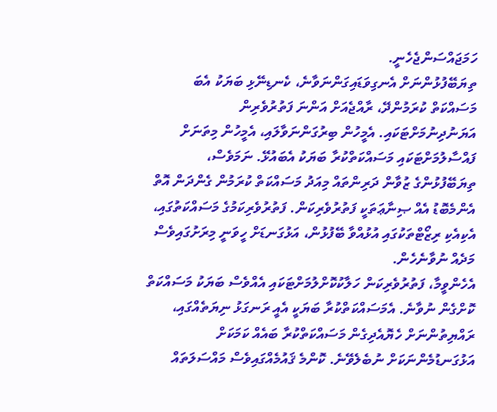ހަމަޖައްސަންޖެހެނީ.
ތިޔަބޭފުޅުންނަށް އެނގިވަޑައިގަންނަވާނެ، ކެނޑިނޭޅި ބަޔަކު އެބަ މަސައްކަތް ކުރަމުންދޭ، ރާއްޖެއަށް އަންނަ ފަތުރުވެރިން އަޔަނުދިނުމަށްޓަކައި. އެމީހުން ބިރުގަންނަވާލައި، އެމީހުން މިތަނަށް ފައްސާލުމަށްޓަކައި މަސައްކަތްކުރާ ބަޔަކު އެބައުޅޭ. ނަމަވެސް، ތިޔަބޭފުޅުންގެ ޒުވާން ދަރިންތައް މިއަދު މަސައްކަތް ކުރަމުން ގެންދަން އޮތް އެންމެބޮޑު އެއް ޞިނާޢަތަކީ ފަތުރުވެރިކަން. ފަތުރުވެރިކަމުގެ މަސައްކަތުގައި، އެކިއެކި ރިޒޯޓްތަކުގައި އުޅުއްވާ ބޭފުޅުން، އަޅުގަނޑަށް ހީވަނީ މިރަށުގައިވެސް މަދެއް ނުވާނެހެން.
އެހެންވީމާ، ފަތުރުވެރިކަން ހަލާކުކޮށްލުމަށްޓަކައި އެއްވެސް ބަޔަކު މަސައްކަތް ކޮށްގެން ނުވާނެ. އެމަސައްކަތްކުރާ ބަޔަކީ އެއީ ރަނގަޅު ނިޔަތެއްގައި، ރައްޔިތުންނަށް ހެޔޮއެދިގެން މަސައްކަތްކުރާ ބައެއް ކަމަކަށް އަޅުގަނޑުމެންނަކަށް ނުބެލެވޭނެ. ކޮންމެ ޤައުމެއްގައިވެސް މައްސަލަތައް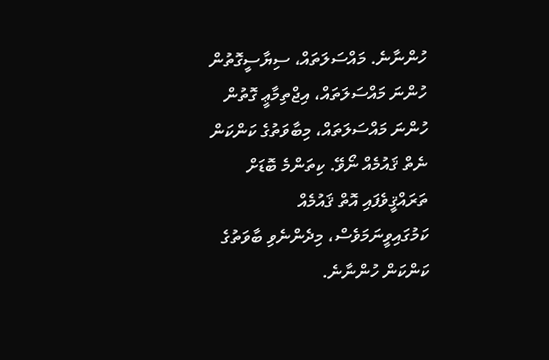ހުންނާނެ. މައްސަލަތައް، ސިޔާސީގޮތުން ހުންނަ މައްސަލަތައް، އިޖްތިމާޢީ ގޮތުން ހުންނަ މައްސަލަތައް، މިބާވަތުގެ ކަންކަން ނެތް ޤައުމެއް ނޯވޭ. ކިތަންމެ ބޮޑަށް ތަރައްޤީވެފައި އޮތް ޤައުމެއް ކަމުގައިވީނަމަވެސް، މިދެންނެވި ބާވަތުގެ ކަންކަން ހުންނާނެ.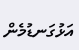އަޅުގަނޑުމެން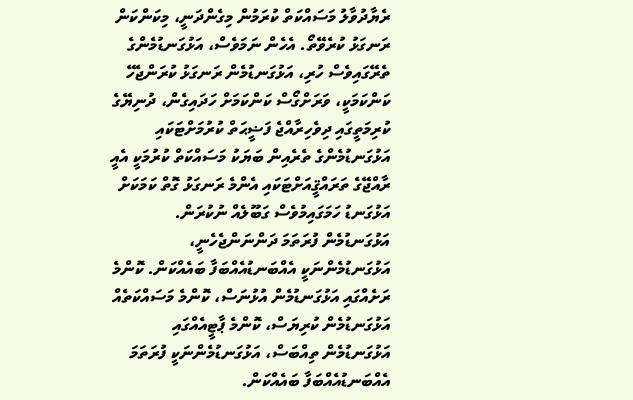ރެޔާދުވާލު މަސައްކަތް ކުރަމުން މިގެންދަނީ، މިކަންކަން ރަނގަޅު ކުރެވޭތޯ. އެހެން ނަމަވެސް، އަޅުގަނޑުމެންގެ ތެރޭގައިވެސް ހުރި، އަޅުގަނޑުމެން ރަނގަޅު ކުރަންޖެހޭ ކަންކަމަކީ، ވަރަށްގޯސް ކަންކަމަށް ހަދައިގެން، ދުނިޔޭގެ ކުރިމަތީގައި ދިވެހިރާއްޖެ ފަޟީޙަތް ކުރުމަށްޓަކައި އަޅުގަނޑުމެންގެ ތެރެއިން ބަޔަކު މަސައްކަތް ކުރުމަކީ އެއީ ރާއްޖޭގެ ތަރައްޤީއަށްޓަކައި އެންމެ ރަނގަޅު ގޮތް ކަމަކަށް އަޅުގަނޑު ހަމަގައިމުވެސް ގަބޫލެއް ނުކުރަން.
އަޅުގަނޑުމެން ފުރަތަމަ ދަންނަންޖެހެނީ، އަޅުގަނޑުމެންނަކީ އެއްބަނޑުއެއްބަފާ ބައެއްކަން. ކޮންމެ ރަށެއްގައި އަޅުގަނޑުމެން އުޅުނަސް، ކޮންމެ މަސައްކަތެއް އަޅުގަނޑުމެން ކުރިޔަސް، ކޮންމެ ޕާޓީއެއްގައި އަޅުގަނޑުމެން ތިއްބަސް، އަޅުގަނޑުމެންނަކީ ފުރަތަމަ އެއްބަނޑުއެއްބަފާ ބައެއްކަން.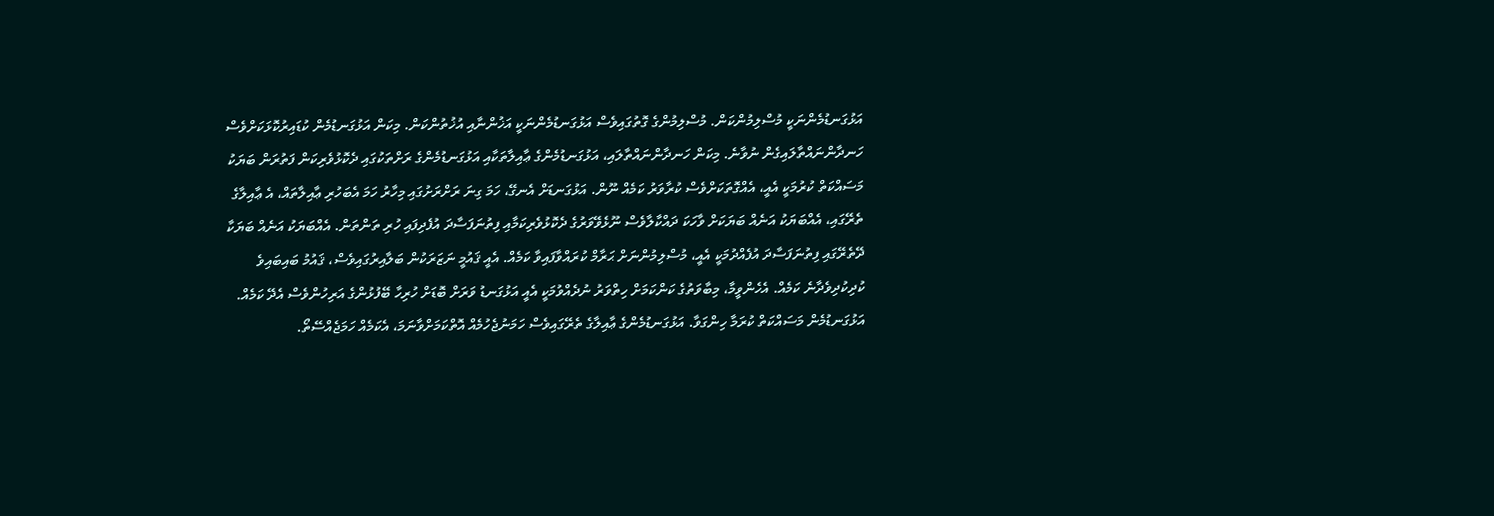އަޅުގަނޑުމެންނަކީ މުސްލިމުންކަން. މުސްލިމުންގެ ގޮތުގައިވެސް އަޅުގަނޑުމެންނަކީ އަޚުންނާއި އުޚުތުންކަން. މިކަން އަޅުގަނޑުމެން ކުޑައިރުކޮޅަކަށްވެސް ހަނދާންނައްތާލައިގެން ނުވާނެ. މިކަން ހަނދާންނައްތާލައި، އަޅުގަނޑުމެންގެ ޢާއިލާތަކާއި އަޅުގަނޑުމެންގެ ރަށްތަކުގައި ދެކޮޅުވެރިކަން ފަތުރަން ބަޔަކު މަސައްކަތް ކުރުމަކީ އެއީ، އެއްގޮތަކަށްވެސް ކުރާވަރު ކަމެއް ނޫން. އަޅުގަނޑަށް އެނގޭ، ހަމަ ގިނަ ރަށްރަށުގައި މިހާރު ހަމަ އެބަހުރި ޢާއިލާތައް، އެ ޢާއިލާގެ ތެރޭގައި، އެއްބަޔަކު އަނެއް ބަޔަކަށް ވާހަކަ ދައްކާލާވެސް ނޫޅެވޭވަރުގެ ދެކޮޅުވެރިކަމާއި ފިތުނަފަސާދަ އުފެދިފައި ހުރި ތަންތަން. އެއްބަޔަކު އަނެއް ބަޔަކާ ދޭތެރޭގައި ފިތުނަފަސާދަ އުފެއްދުމަކީ އެއީ، މުސްލިމުންނަށް ޙަރާމް ކުރައްވާފައިވާ ކަމެއް. އެއީ ޤައުމީ ނަޒަރަކުން ބަލާއިރުގައިވެސް، ޤައުމު ބައިބައިވެ ކުދިކުދިވެދާނެ ކަމެއް. އެހެންވީމާ، މިބާވަތުގެ ކަންކަމަށް ހިތްވަރު ނުދެއްވުމަކީ އެއީ އަޅުގަނޑު ވަރަށް ބޮޑަށް ހުރިހާ ބޭފުޅުންގެ އަރިހުންވެސް އެދޭ ކަމެއް.
އަޅުގަނޑުމެން މަސައްކަތް ކުރަމާ ހިންގަވާ. އަޅުގަނޑުމެންގެ ޢާއިލާގެ ތެރޭގައިވެސް ހަމަނުޖެހުމެއް އޮތްކަމަށްވާނަމަ، އެކަމެއް ހަމަޖެއްސޭތޯ.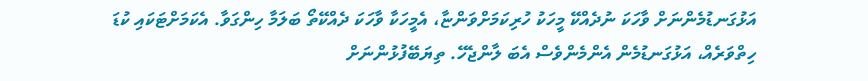އަޅުގަނޑުމެންނަށް ވާހަކަ ނުދެއްކޭ މީހަކު ހުރިކަމަށްވަންޏާ، އެމީހަކާ ވާހަކަ ދެއްކޭތޯ ބަލަމާ ހިންގަވާ. އެކަމަށްޓަކައި ކުޑަ ހިތްވަރެއް، އަޅުގަނޑުމެން އެންމެންވެސް އެބަ ލާންޖެހޭ. ތިޔަބޭފުޅުންނަށް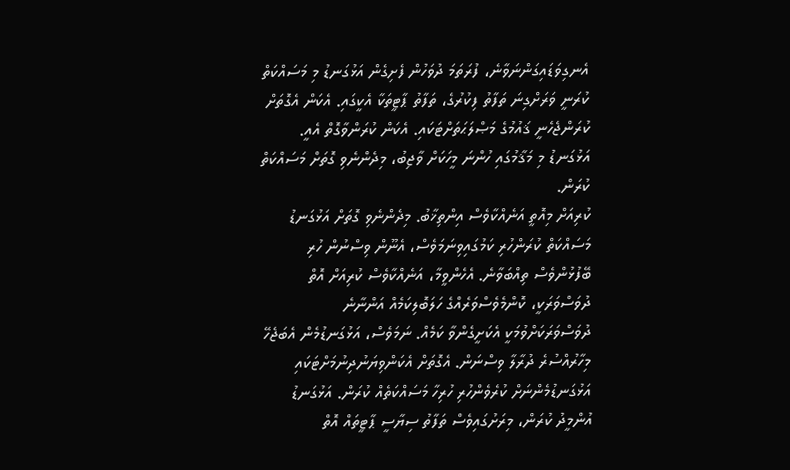އެނގިވަޑައިގަންނަވާނެ، ފުރަތަމަ ދުވަހުން ފެށިގެން އަޅުގަނޑު މި މަސައްކަތް ކުރަނީ ވަރަށްގިނަ ތަފާތު ފިކުރުގެ، ތަފާތު ޕާޓީތަކާ އެކީގައި. އެކަން އެގޮތަށް ކުރަންޖެހެނީ ޤައުމުގެ މަޞްލަޙަތަށްޓަކައި. އެކަން ކުރަންވާގޮތް އެއީ. އަޅުގަނޑު މި މަޤާމުގައި ހުންނަ މީހަކަށް ވާޖިބު، މިދެންނެވި ގޮތަށް މަސައްކަތް ކުރަން.
ކުރިއަށް މިއޮތީ އަނެއްކާވެސް އިންތިޚާބު. މިދެންނެވި ގޮތަށް އަޅުގަނޑު މަސައްކަތް ކުރަންހުރި ކަމުގައިވިނަމަވެސް، އެނޫން ވިސްނުން ހުރި ބޭފުޅުންވެސް ތިއްބަވާނެ. އެހެންވީމާ، އަނެއްކާވެސް ކުރިއަށް އޮތް ދުވަސްވަރަކީ، ކޮންމެވެސްވަރެއްގެ ހަލަބޮލިކަމެއް އަންނާނެ ދުވަސްވަރަކަށްވުމަކީ އެކަށީގެންވާ ކަމެއް. ނަމަވެސް، އަޅުގަނޑުމެން އެބަޖެހޭ މިހާރުއްސުރެ ދުރާލާ ވިސްނަން. އެގޮތަށް އެކަންވިޔަނުދިނުމަށްޓަކައި އަޅުގަނޑުމެންނަށް ކުރެވެންހުރި ހުރިހާ މަސައްކަތެއް ކުރަން. އަޅުގަނޑު އުންމީދު ކުރަން، މިރަށުގައިވެސް ތަފާތު ސިޔާސީ ޕާޓީތައް އޮތް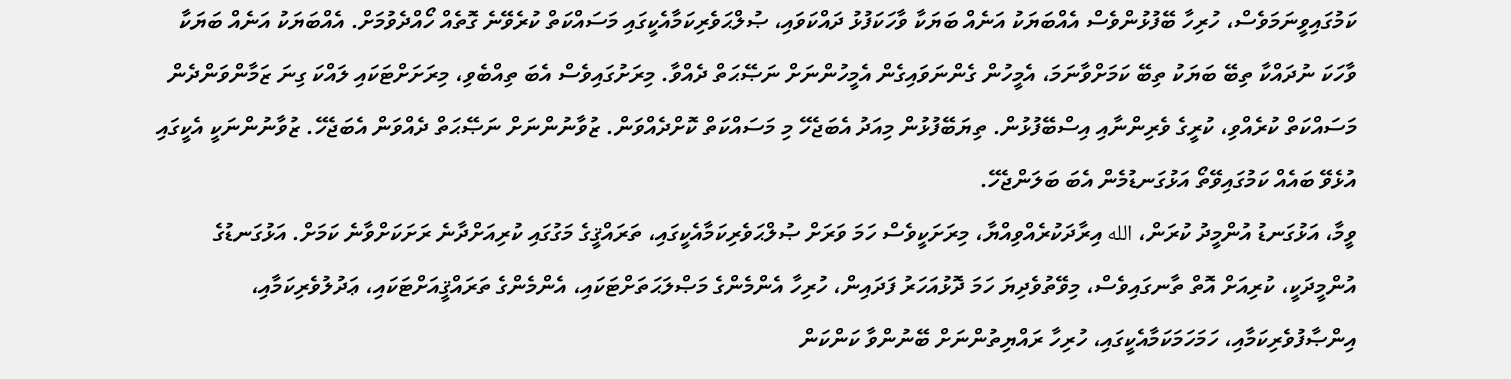ކަމުގައިވީނަމަވެސް، ހުރިހާ ބޭފުޅުންވެސް އެއްބަޔަކު އަނެއް ބަޔަކާ ވާހަކަފުޅު ދައްކަވައި، ޞުލްޙަވެރިކަމާއެކީގައި މަސައްކަތް ކުރެވޭނެ ގޮތެއް ހޯއްދެވުމަށް. އެއްބަޔަކު އަނެއް ބަޔަކާ ވާހަކަ ނުދައްކާ ތިބޭ ބަޔަކު ތިބޭ ކަމަށްވާނަމަ، އެމީހުން ގެންނަވައިގެން އެމީހުންނަށް ނަޞޭޙަތް ދެއްވާ. މިރަށުގައިވެސް އެބަ ތިއްބެވި، މިރަށަށްޓަކައި ލައްކަ ގިނަ ޒަމާންވަންދެން މަސައްކަތް ކުރެއްވި، ކުރީގެ ވެރިންނާއި އިސްބޭފުޅުން. ތިޔަބޭފުޅުން މިއަދު އެބަޖެހޭ މި މަސައްކަތް ކޮށްދެއްވަން. ޒުވާނުންނަށް ނަޞޭޙަތް ދެއްވަން އެބަޖެހޭ. ޒުވާނުންނަކީ އެކީގައި އުޅެވޭ ބައެއް ކަމުގައިވޭތޯ އަޅުގަނޑުމެން އެބަ ބަލަންޖެހޭ.
ވީމާ، އަޅުގަނޑު އުންމީދު ކުރަން، الله އިރާދަކުރެއްވިއްޔާ، މިރަށަކީވެސް ހަމަ ވަރަށް ޞުލްޙަވެރިކަމާއެކީގައި، ތަރައްޤީގެ މަގުގައި ކުރިއަށްދާނެ ރަށަކަށްވާނެ ކަމަށް. އަޅުގަނޑުގެ އުންމީދަކީ، ކުރިއަށް އޮތް ތާނގައިވެސް، މިވޭތުވެދިޔަ ހަމަ ދޮޅުއަހަރު ފަދައިން، ހުރިހާ އެންމެންގެ މަޞްލަޙަތަށްޓަކައި، އެންމެންގެ ތަރައްޤީއަށްޓަކައި، ޢަދުލުވެރިކަމާއި، އިންޞާފުވެރިކަމާއި، ހަމަހަމަކަމާއެކީގައި، ހުރިހާ ރައްޔިތުންނަށް ބޭނުންވާ ކަންކަން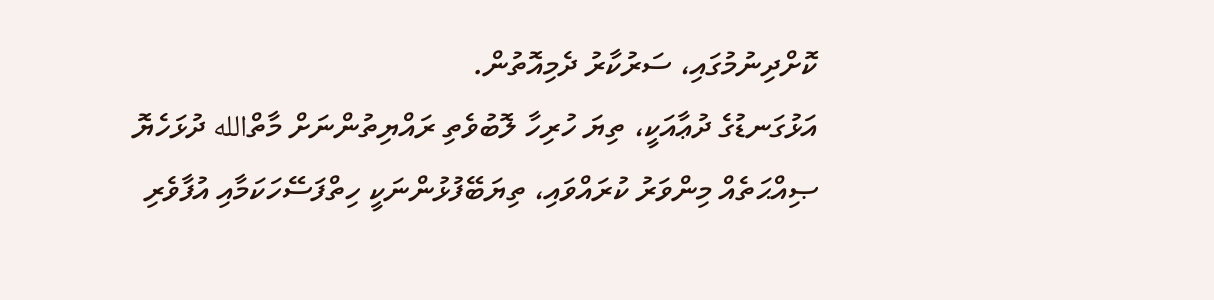ކޮށްދިނުމުގައި، ސަރުކާރު ދެމިއޮތުން.
އަޅުގަނޑުގެ ދުޢާއަކީ، ތިޔަ ހުރިހާ ލޮބުވެތި ރައްޔިތުންނަށް މާތްالله ދުޅަހެޔޮ ޞިއްޙަތެއް މިންވަރު ކުރައްވައި، ތިޔަބޭފުޅުންނަކީ ހިތްފަސޭހަކަމާއި އުފާވެރި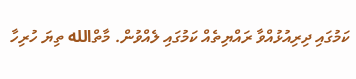ކަމުގައި ދިރިއުޅުއްވާ ރައްޔިތެއް ކަމުގައި ލެއްވުން. މާތްالله ތިޔަ ހުރިހާ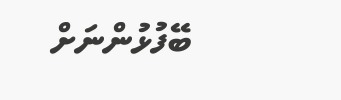ބޭފުޅުންނަށް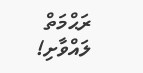ރަޙްމަތް ލައްވާށި!